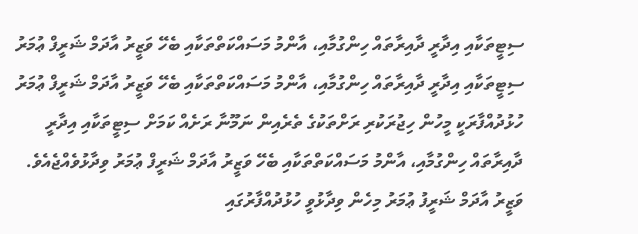ސިޓީތަކާއި އިދާރީ ދާއިރާތައް ހިންގުމާއި، އާންމު މަސައްކަތްތަކާއި ބެހޭ ވަޒީރު އާދަމް ޝަރީފް ޢުމަރު
ސިޓީތަކާއި އިދާރީ ދާއިރާތައް ހިންގުމާއި، އާންމު މަސައްކަތްތަކާއި ބެހޭ ވަޒީރު އާދަމް ޝަރީފް ޢުމަރު
ހުޅުދުއްފާރަކީ މީހުން ހިޖުރަކުރި ރަށްތަކުގެ ތެރެއިން ނަމޫނާ ރަށެއް ކަމަށް ސިޓީތަކާއި އިދާރީ ދާއިރާތައް ހިންގުމާއި، އާންމު މަސައްކަތްތަކާއި ބެހޭ ވަޒީރު އާދަމް ޝަރީފް ޢުމަރު ވިދާޅުވެއްޖެއެވެ.
ވަޒީރު އާދަމް ޝަރީފު ޢުމަރު މިހެން ވިދާޅުވީ ހުޅުދުއްފާރުގައި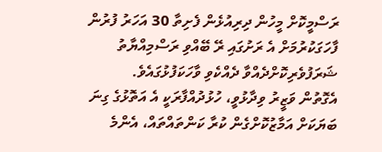ރަސްމީކޮށް މީހުން ދިރިއުޅެން ފެށިތާ 30 އަހަރު ފުރުން ފާހަގަކުރުމަށް އެ ރަށުގައި ރޭ ބޭއްވި ރަސްމިއްޔާތު ޝަރަފުވެރިކޮށްދެއްވާ ދެއްކެވި ވާހަކަފުޅުގައެވެ.
އެގޮތުން ވަޒީރު ވިދާޅުވީ، ހުޅުދުއްފާރަކީ އެ އަތޮޅުގެ ގިނަ ބަޔަކަށް އަމާޒުކޮށްގެން ކުރާ ކަންތައްތައް، އެންމެ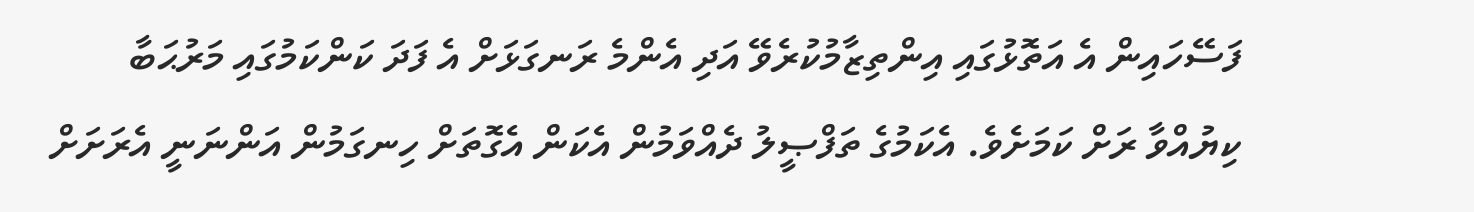ފަސޭހައިން އެ އަތޮޅުގައި އިންތިޒާމުކުރެވޭ އަދި އެންމެ ރަނގަޅަށް އެ ފަދަ ކަންކަމުގައި މަރުޙަބާ ކިޔުއްވާ ރަށް ކަމަށެވެ. އެކަމުގެ ތަފްޞީލު ދެއްވަމުން އެކަން އެގޮތަށް ހިނގަމުން އަންނަނީ އެރަށަށް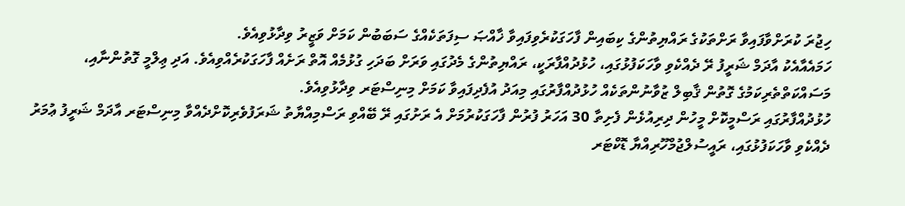ހިޖުރަ ކުރަށްވާފައިވާ ރަށްތަކުގެ ރައްޔިތުންގެ ކިބައިން ފާހަގަކުރެވިފައިވާ ޚާއްޞަ ސިފަތަކެއްގެ ސަބަބުން ކަމަށް ވަޒީރު ވިދާޅުވިއެވެ.
ހަމައެއާއެކު އާދަމް ޝަރީފު ރޭ ދެއްކެވި ވާހަކަފުޅުގައި، ހުޅުދުއްފާރަކީ، ރައްޔިތުންގެ މެދުގައި ވަރަށް ބަދަހި ގުޅުމެއް އޮތް ރަށެއް ފާހަގަކުރެއްވިއެވެ. އަދި ޢިލްމީ ގޮތުންނާއި، މަސައްކަތްތެރިކަމުގެ ގޮތުން ޤާބިލް ޒުވާނުންތަކެއް ހުޅުދުއްފާރުގައި މިއަދު އުފެދިފައިވާ ކަމަށް މިނިސްޓަރ ވިދާޅުވިއެވެ.
ހުޅުދުއްފާރުގައި ރަސްމީކޮށް މީހުން ދިރިއުޅެން ފެށިތާ 30 އަހަރު ފުރުން ފާހަގަކުރުމަށް އެ ރަށުގައި ރޭ ބޭއްވި ރަސްމިއްޔާތު ޝަރަފުވެރިކޮށްދެއްވާ މިނިސްޓަރ އާދަމް ޝަރީފު ޢުމަރު ދެއްކެވި ވާހަކަފުޅުގައި، ރައީސުލްޖުމްހޫރިއްޔާ ޑޮކްޓަރ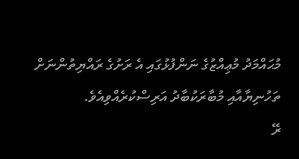މުޙައްމަދު މުޢިއްޒުގެ ނަންފުޅުގައި އެ ރަށުގެ ރައްޔިތުންނަށް ތަހުނިޔާއާއި މުބާރަކުބާދު އަރިސްކުރެއްވިއެވެ.
ރޭ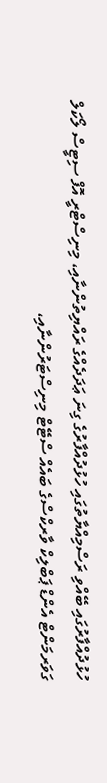ހުޅުދުއްފާރުގައި ބޭއްވި ރަސްމިއްޔާތުގައި ހުޅުދުއްފާރުގެ ގިނަ ޢަދަދެއްގެ ރައްޔިތުންނާއި، މިނިސްޓްރީ އޮފް ސިޓީސް ލޯކަލް ގަވަރމަންޓް އެންޑް ޕަބްލިކް ވާރކްސްގެ ބައެއް ސްޓޭޓް މިނިސްޓަރުންނާއި،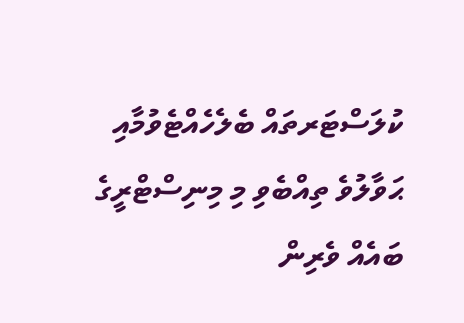ކުލަސްޓަރތައް ބެލެހެއްޓެވުމާއި ޙަވާލުވެ ތިއްބެވި މި މިނިސްޓްރީގެ ބައެއް ވެރިން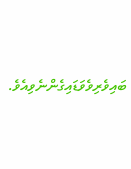ބައިވެރިވެވަޑައިގެންނެވިއެވެ.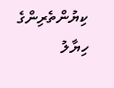ކިޔުންތެރިންގެ ހިޔާލު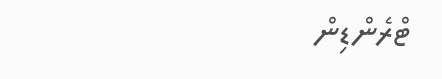ޓްރެންޑިން